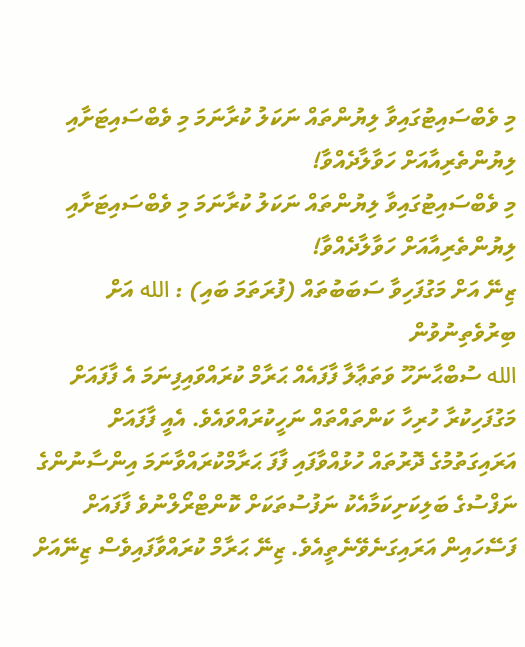މި ވެބްސައިޓުގައިވާ ލިޔުންތައް ނަކަލު ކުރާނަމަ މި ވެބްސައިޓަށާއި ލިޔުންތެރިއާއަށް ހަވާލާދެއްވާ!
މި ވެބްސައިޓުގައިވާ ލިޔުންތައް ނަކަލު ކުރާނަމަ މި ވެބްސައިޓަށާއި ލިޔުންތެރިއާއަށް ހަވާލާދެއްވާ!
ޒިނޭ އަށް މަގުފަހިވާ ސަބަބުތައް (ފުރަތަމަ ބައި) : الله އަށް ބިރުވެތިނުވުން
الله ސުބްޙާނަހޫ ވަތަޢާލާ ފާފައެއް ޙަރާމް ކުރައްވައިފިނަމަ އެ ފާފައަށް މަގުފަހިކުރާ ހުރިހާ ކަންތައްތައް ނަހީކުރައްވައެވެ. އެއީ ފާފައަށް އަރައިގަތުމުގެ ދޮރުތައް ހުޅުއްވާފައި ފާފަ ޙަރާމްކުރައްވާނަމަ އިންސާނުންގެ ނަފްސުގެ ބަލިކަށިކަމާއެކު ނަފުސުތަކަށް ކޮންޓްރޯލްނުވެ ފާފައަށް ފަސޭހައިން އަރައިގަނެވޭނެތީއެވެ. ޒިނޭ ޙަރާމް ކުރައްވާފައިވެސް ޒިނޭއަށް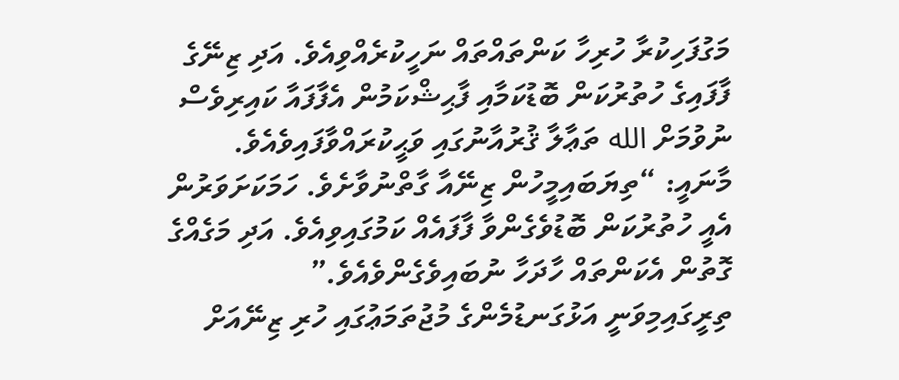މަގުފަހިކުރާ ހުރިހާ ކަންތައްތައް ނަހީކުރެއްވިއެވެ. އަދި ޒިނޭގެ ފާފައިގެ ހުތުރުކަން ބޮޑުކަމާއި ފާޙިޝްކަމުން އެފާފައާ ކައިރިވެސް ނުވުމަށް الله ތަޢާލާ ޤުރުއާނުގައި ވަޙީކުރައްވާފައިވެއެވެ.
މާނައީ: “ތިޔަބައިމީހުން ޒިނޭއާ ގާތްނުވާށެވެ. ހަމަކަށަވަރުން އެއީ ހުތުރުކަން ބޮޑުވެގެންވާ ފާފައެއް ކަމުގައިވިއެވެ. އަދި މަގެއްގެ ގޮތުން އެކަންތައް ހާދަހާ ނުބައިވެގެންވެއެވެ.”
ތިރީގައިމިވަނީ އަޅުގަނޑުމެންގެ މުޖުތަމަޢުގައި ހުރި ޒިނޭއަށް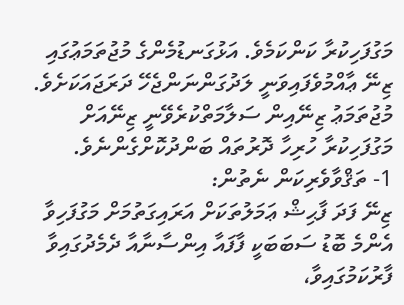މަގުފަހިކުރާ ކަންކަމެވެ. އަޅުގަނޑުމެންގެ މުޖުތަމަޢުގައި ޒިނޭ ޢާއްމުވެފައިވަނީ ލަދުގަންނަންޖެހޭ ދަރަޖައަކަށެވެ. މުޖުތަމަޢު ޒިނޭއިން ސަލާމަތްކުރެވޭނީ ޒިނޭއަށް މަގުފަހިކުރާ ހުރިހާ ދޮރުތައް ބަންދުކޮށްގެންނެވެ.
1- ތަޤްވާވެރިކަން ނެތުން:
ޒިނޭ ފަދަ ފާޙިޝް ޢަމަލުތަކަށް އަރައިގަތުމަށް މަގުފަހިވާ އެންމެ ބޮޑު ސަބަބަކީ ފާފައާ އިންސާނާއާ ދެމެދުގައިވާ ފާރުކަމުގައިވާ،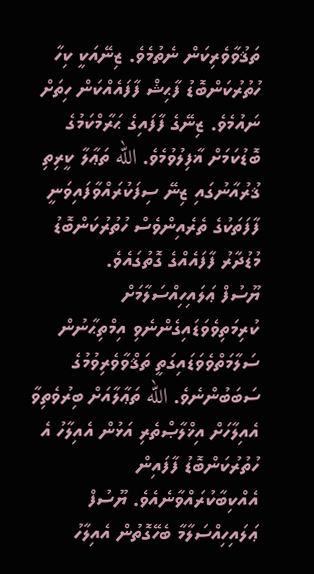ތަޤުވާވެރިކަން ނެތުމެވެ. ޒިނޭއަކީ ކިހާ ހުތުރުކަންބޮޑު ފާޙިޝް ފާފައެއްކަން ހިތަށް ނައުމެވެ. ޒިނޭގެ ފާފައިގެ ޙަރާމްކަމުގެ ބޮޑުކަމަށް ޣާފިލުވުމެވެ. الله ތަޢާލާ ކީރިތި ޤުރުއާނުގައި ޒިނޭ ސިފަކުރައްވާފައިވަނީ ފާފަތަކުގެ ތެރެއިންވެސް ހުތުރުކަންބޮޑު މުޑުދާރު ފާފައެއްގެ ގޮތުގައެވެ.
ޔޫސުފް ޢަލައިހިއްސަލާމަށް ކުރިމަތިވެވަޑައިގެންނެވި އިމްތިޙާނުން ސަލާމަތްވެވަޑައިގަތީ ތަޤްވާވެރިވުމުގެ ސަބަބުންނެވެ. الله ތަޢާލާއަށް ބިރުވެތިވާ އެއިލާހަށް އިޚްލާޞްތެރި އަޅުން އެއިލާހު އެ ހުތުރުކަންބޮޑު ފާފައިން އެއްކިބާކުރައްވާނެއެވެ. ޔޫސުފް ޢަލައިހިއްސަލާމާ ބެހޭގޮތުން އެއިލާހު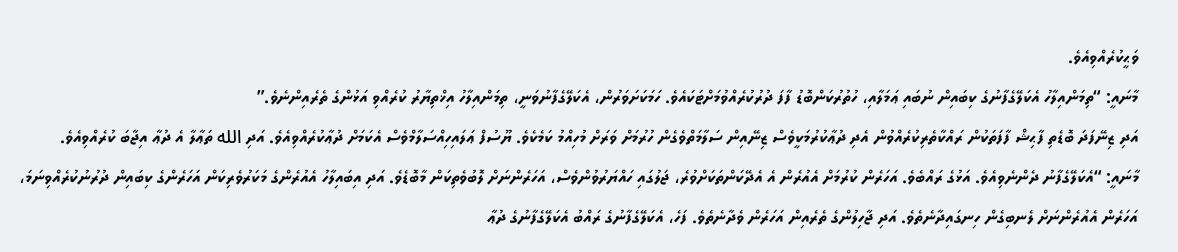ވަޙީކުރެއްވިއެވެ.
މާނައީ: “ތިމަންއިލާހު އެކަލޭގެފާނުގެ ކިބައިން ނުބައި ޢަމަލާއި، ހުތުރުކަންބޮޑު ފާފަ ދުރުކުރެއްވުމަށްޓަކައެވެ. ހަމަކަށަވަރުން، އެކަލޭގެފާނުވަނީ، ތިމަންއިލާހު އިޚްތިޔާރު ކުރެއްވި އަޅުންގެ ތެރެއިންނެވެ.”
އަދި ޒިނޭފަދަ ބޮޑެތި ފާޙިޝް ފާފަތަކުން ރައްކާތެރިކުރެއްވުން އެދި ދުޢާކުރުމަކީވެސް ޒިނޭއިން ސަލާމަތްވެގެން ހުރުމަށް ވަރަށް މުހިއްމު ކަމެކެވެ. ޔޫސުފް ޢަލައިހިއްސަލާމްވެސް އެކަމަށް ދުޢާކުރެއްވިއެވެ. އަދި الله ތަޢާލާ އެ ދުޢާ އިޖާބަ ކުރެއްވިއެވެ.
މާނައީ: “އެކަލޭގެފާނު ދެންނެވިއެވެ. އަޅުގެ ރައްބެވެ. އަހަރެން ކުރުމަށް އެއުރެން އެ އެދޭކަންތަކަށްވުރެ، ޖަލުގައި ހައްޔަރުވުންވެސް، އަހަރެންނަށް ލޮބުވެތިކަން މާބޮޑެވެ. އަދި އިބައިލާހު އެއުރެންގެ މަކަރުވެރިކަން އަހަރެންގެ ކިބައިން ދުރުނުކުރެއްވިނަމަ، އަހަރެން އެއުރެންނަށް ލެނބިގެން ހިނގައިދާނެތެވެ. އަދި ޖާހިލުންގެ ތެރެއިން އަހަރެން ވެދާނެތެވެ. ފަހެ، އެކަލޭގެފާނުގެ ރައްބު އެކަލޭގެފާނުގެ ދުޢާ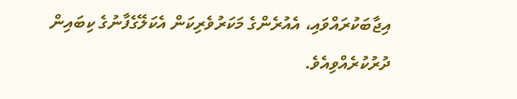އިޖާބަކުރައްވައި، އެއުރެންގެ މަކަރުވެރިކަން އެކަލޭގެފާނުގެ ކިބައިން ދުރުކުރެއްވިއެވެ.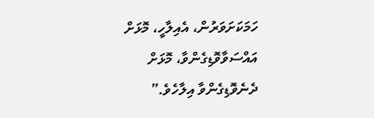ހަމަކަށަވަރުން، އެއިލާހީ، މޮޅަށް އައްސަވާވޮޑިގެންވާ، މޮޅަށް ދެނެވޮޑިގެންވާ އިލާހެވެ.”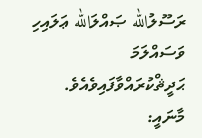ރަސޫލުالله ޞައްލަالله ޢަލައިހި ވަސައްލަމަ ޙަދީޘްކުރައްވާފައިވެއެވެ.
މާނައީ: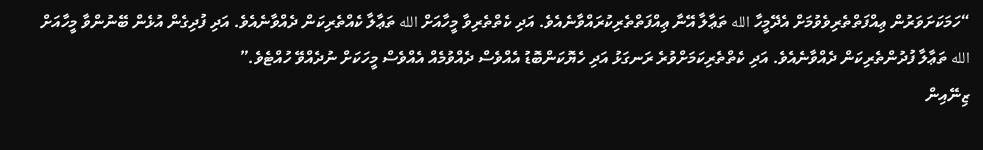“ހަމަކަށަވަރުން ޢިއްފަތްތެރިވެވުމަށް އެދޭމީހާ الله ތަޢާލާ އޭނާ ޢިއްފަތްތެރިކުރައްވާނެއެވެ. އަދި ކެތްތެރިވާ މީހާއަށް الله ތަޢާލާ ކެއްތެރިކަން ދެއްވާނެއެވެ. އަދި ފުދިގެން އުޅެން ބޭނުންވާ މީހާއަށް الله ތަޢާލާ ފުދުންތެރިކަން ދެއްވާނެއެވެ. އަދި ކެތްތެރިކަމަށްވުރެ ރަނގަޅު އަދި ހެޔޮކަންބޮޑު އެއްވެސް ދެއްވުމެއް އެއްވެސް މީހަކަށް ނުދެއްވޭ ހުއްޓެވެ.”
ޒިނޭއިން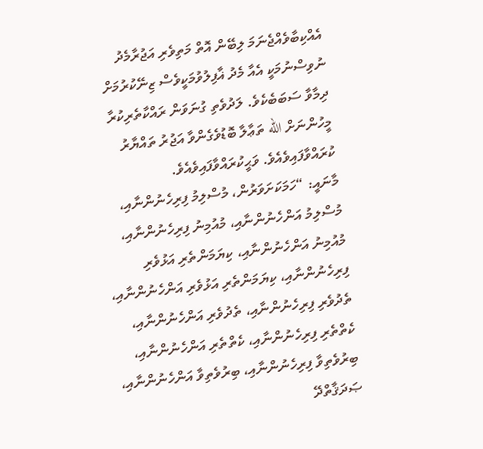އެއްކިބާވެއްޖެނަމަ ލިބޭން އޮތް މަތިވެރި އަޖުރާމެދު ނުވިސްނުމަކީ އެއާ މެދު ޣާފިލުވުމަކީވެސް ޒިނޭކުރުމަށް ދިމާވާ ސަބަބެކެވެ. ލަދުވެތި ގުނަވަން ރައްކާތެރިކުރާ މީހުންނަށް الله ތަޢާލާ ބޮޑުވެގެންވާ އަޖުރު ތައްޔާރު ކުރައްވާފައިވެއެވެ. ވަޙީކުރައްވާފައިވެއެވެ.
މާނައީ: “ހަމަކަށަވަރުން، މުސްލިމު ފިރިހެނުންނާއި، މުސްލިމު އަންހެނުންނާއި، މުއުމިނު ފިރިހެނުންނާއި، މުއުމިނު އަންހެނުންނާއި، ކިޔަމަންތެރި އަޅުވެރި ފިރިހެނުންނާއި، ކިޔަމަންތެރި އަޅުވެރި އަންހެނުންނާއި، ތެދުވެރި ފިރިހެނުންނާއި، ތެދުވެރި އަންހެނުންނާއި، ކެތްތެރި ފިރިހެނުންނާއި، ކެތްތެރި އަންހެނުންނާއި، ބިރުވެތިވާ ފިރިހެނުންނާއި، ބިރުވެތިވާ އަންހެނުންނާއި، ޞަދަޤާތްދޭ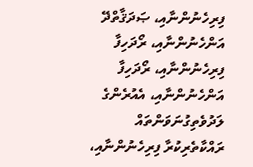ފިރިހެނުންނާއި، ޞަދަޤާތްދޭ އަންހެނުންނާއި، ރޯދަހިފާ ފިރިހެނުންނާއި، ރޯދަހިފާ އަންހެނުންނާއި، އެއުރެންގެ ލަދުވެތިގުނަވަންތައް ރައްކާތެރިކުރާ ފިރިހެނުންނާއި،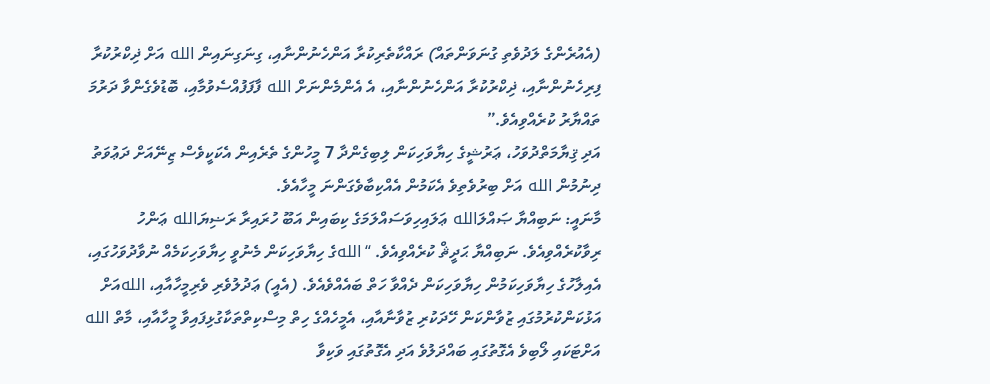(އެއުރެންގެ ލަދުވެތި ގުނަވަންތައް) ރައްކާތެރިކުރާ އަންހެނުންނާއި، ގިނަގިނައިން الله އަށް ޛިކްރުކުރާ ފިރިހެނުންނާއި، ޛިކްރުކުރާ އަންހެނުންނާއި، އެ އެންމެންނަށް الله ފާފަފުއްސެވުމާއި، ބޮޑުވެގެންވާ ދަރުމަ ތައްޔާރު ކުރެއްވިއެވެ.”
އަދި ޤިޔާމަތްދުވަހު، ޢަރުޝީގެ ހިޔާވަހިކަން ލިބިގެންދާ 7 މީހުންގެ ތެރެއިން އެކަކީވެސް ޒިނޭއަށް ދަޢުވަތު ދިނުމުން الله އަށް ބިރުވެތިވެ އެކަމުން އެއްކިބާވެގަންނަ މީހާއެވެ.
މާނައީ: ނަބިއްޔާ ޞައްލަالله ޢަލައިހިވަސައްލަމަގެ ކިބައިން އަބޫ ހުރައިރާ ރަޟިޔަالله ޢަންހު ރިވާކުރެއްވިއެވެ. ނަބިއްޔާ ޙަދީޘް ކުރެއްވިއެވެ. “اللهގެ ހިޔާވަހިކަން މެނުވީ ހިޔާވަހިކަމެއް ނުވާދުވަހުގައި، އެއިލާހުގެ ހިޔާވަހިކަމުން ހިޔާވަހިކަން ދެއްވާ ހަތް ބައެއްވެއެވެ. (އެއީ) ޢަދުލުވެރި ވެރިމީހާއާއި، اللهއަށް އަޅުކަންކުރުމުގައި ޒުވާންކަން ހޭދަކުރި ޒުވާނާއާއި، އެމީހެއްގެ ހިތް މިސްކިތްތަކާގުޅިފައިވާ މީހާއާއި، މާތް الله އަށްޓަކައި ލޯބިވެ އެގޮތުގައި ބައްދަލުވެ އަދި އެގޮތުގައި ވަކިވާ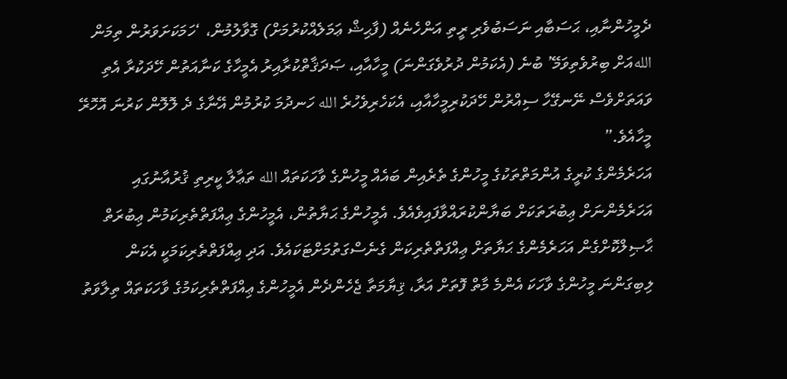ދެމީހުންނާއި، ޙަސަބާއި ނަސަބުވެރި ރީތި އަންހެނެއް (ފާޙިޝް ޢަމަލެއްކުރުމަށް) ގޮވާލުމުން، ‘ހަމަކަށަވަރުން ތިމަން اللهއަށް ބިރުވެތިވަމޭ’ ބުނެ (އެކަމުން ދުރުވެގަންނަ) މީހާއާއި، ޞަދަޤާތްކުރާއިރު އެމީހާގެ ކަނާއަތުން ހޭދަކުރާ އެތި ވައަތަށްވެސް ނޭނގޭހާ ސިއްރުން ހޭދަކުރިމީހާއާއި، އެކަހެރިވެހުރެ الله ހަނދުމަ ކުރުމުން އޭނާގެ ދެ ލޮލޮން ކަރުނަ އޮހޮރޭ މީހާއެވެ.”
އަހަރެމެންގެ ކުރީގެ އުންމަތްތަކުގެ މީހުންގެ ތެރެއިން ބައެއް މީހުންގެ ވާހަކަތައް الله ތަޢާލާ ކީރިތި ޤުރުއާނުގައި އަހަރެމެންނަށް ޢިބުރަތަކަށް ބަޔާންކުރައްވާފައިވެއެވެ. އެމީހުންގެ ޙަޔާތުން، އެމީހުންގެ ޢިއްފަތްތެރިކަމުން ޢިބުރަތް ޙާޞިލްކޮށްގެން އަހަރެމެންގެ ޙަޔާތަށް ޢިއްފަތްތެރިކަން ގެނެސްގަތުމަށްޓަކައެވެ. އަދި ޢިއްފަތްތެރިކަމަކީ އެކަން ލިބިގަންނަ މީހުންގެ ވާހަކަ އެންމެ މާތް ފޮތަށް އަރާ، ޤިޔާމަތާ ޖެހެންދެން އެމީހުންގެ ޢިއްފަތްތެރިކަމުގެ ވާހަކަތައް ތިލާވަތު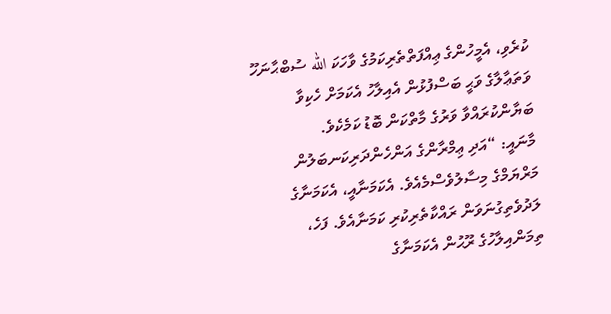ކުރެވި، އެމީހުންގެ ޢިއްފަތްތެރިކަމުގެ ވާހަކަ الله ސުބްޙާނަހޫ ވަތަޢާލާގެ ވަޙީ ބަސްފުޅުން އެއިލާހު އެކަމަށް ހެކިވާ ބަޔާންކުރައްވާ ވަރުގެ މާތްކަން ބޮޑު ކަމެކެވެ.
މާނައީ: “އަދި ޢިމްރާންގެ އަންހެންދަރިކަނބަލުން މަރްޔަމްގެ މިސާލުވެސްމެއެވެ. އެކަމަނާއީ، އެކަމަނާގެ ލަދުވެތިގުނަވަން ރައްކާތެރިކުރި ކަމަނާއެވެ. ފަހެ، ތިމަންއިލާހުގެ ރޫޙުން އެކަމަނާގެ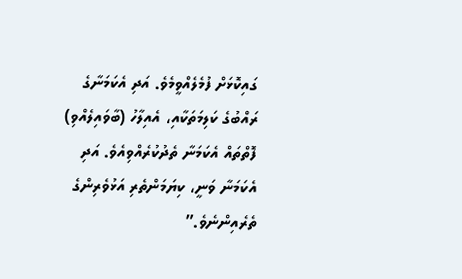ގައިކޮޅަށް ފުމެލެއްވީމެވެ. އަދި އެކަމަނާގެ ރައްބުގެ ކަލިމަތަކާއި، އެއިލާހު (ބާވައިލެއްވި) ފޮތްތައް އެކަމަނާ ތެދުކުރެއްވިއެވެ. އަދި އެކަމަނާ ވަނީ، ކިޔަމަންތެރި އަޅުވެރިންގެ ތެރެއިންނެވެ.”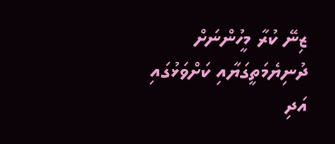ޒިނޭ ކުރާ މީހުންނަށް ދުނިޔެމަތީގަޔާއި ކަށްވަޅުގައި އަދި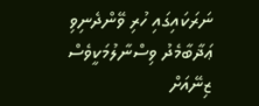ނަރަކައިގައި ހުރި ވޭންދެނިވި ޢަޛާބާމެދު ވިސްނާލުމަކީވެސް ޒިނޭއަށް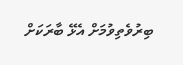ބިރުވެތިވުމަށް އެޅޭ ބާރަކަށް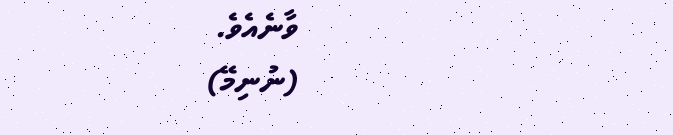ވާނެއެވެ.
(ނުނިމޭ)